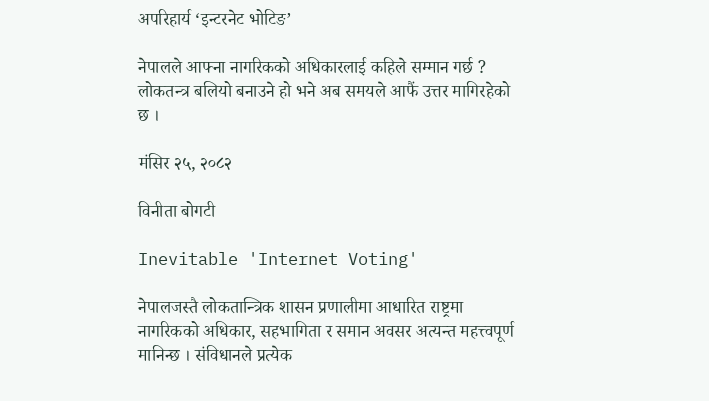अपरिहार्य ‘इन्टरनेट भोटिङ’

नेपालले आफ्ना नागरिकको अधिकारलाई कहिले सम्मान गर्छ ? लोकतन्त्र बलियो बनाउने हो भने अब समयले आफैं उत्तर मागिरहेको छ ।

मंसिर २५, २०८२

विनीता बोगटी

Inevitable 'Internet Voting'

नेपालजस्तै लोकतान्त्रिक शासन प्रणालीमा आधारित राष्ट्रमा नागरिकको अधिकार, सहभागिता र समान अवसर अत्यन्त महत्त्वपूर्ण मानिन्छ । संविधानले प्रत्येक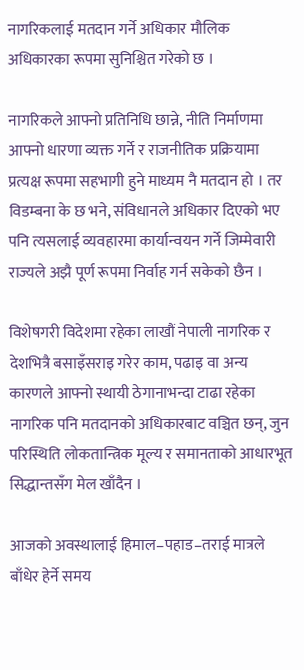नागरिकलाई मतदान गर्ने अधिकार मौलिक अधिकारका रूपमा सुनिश्चित गरेको छ ।

नागरिकले आफ्नो प्रतिनिधि छान्ने, नीति निर्माणमा आफ्नो धारणा व्यक्त गर्ने र राजनीतिक प्रक्रियामा प्रत्यक्ष रूपमा सहभागी हुने माध्यम नै मतदान हो । तर विडम्बना के छ भने, संविधानले अधिकार दिएको भए पनि त्यसलाई व्यवहारमा कार्यान्वयन गर्ने जिम्मेवारी राज्यले अझै पूर्ण रूपमा निर्वाह गर्न सकेको छैन ।

विशेषगरी विदेशमा रहेका लाखौं नेपाली नागरिक र देशभित्रै बसाइँसराइ गरेर काम, पढाइ वा अन्य कारणले आफ्नो स्थायी ठेगानाभन्दा टाढा रहेका नागरिक पनि मतदानको अधिकारबाट वञ्चित छन्, जुन परिस्थिति लोकतान्त्रिक मूल्य र समानताको आधारभूत सिद्धान्तसँग मेल खाँदैन ।

आजको अवस्थालाई हिमाल–पहाड–तराई मात्रले बाँधेर हेर्ने समय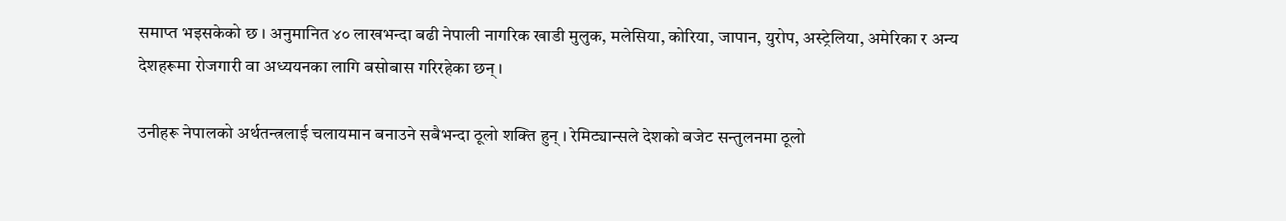समाप्त भइसकेको छ । अनुमानित ४० लाखभन्दा बढी नेपाली नागरिक खाडी मुलुक, मलेसिया, कोरिया, जापान, युरोप, अस्ट्रेलिया, अमेरिका र अन्य देशहरूमा रोजगारी वा अध्ययनका लागि बसोबास गरिरहेका छन् ।

उनीहरू नेपालको अर्थतन्त्रलाई चलायमान बनाउने सबैभन्दा ठूलो शक्ति हुन् । रेमिट्यान्सले देशको बजेट सन्तुलनमा ठूलो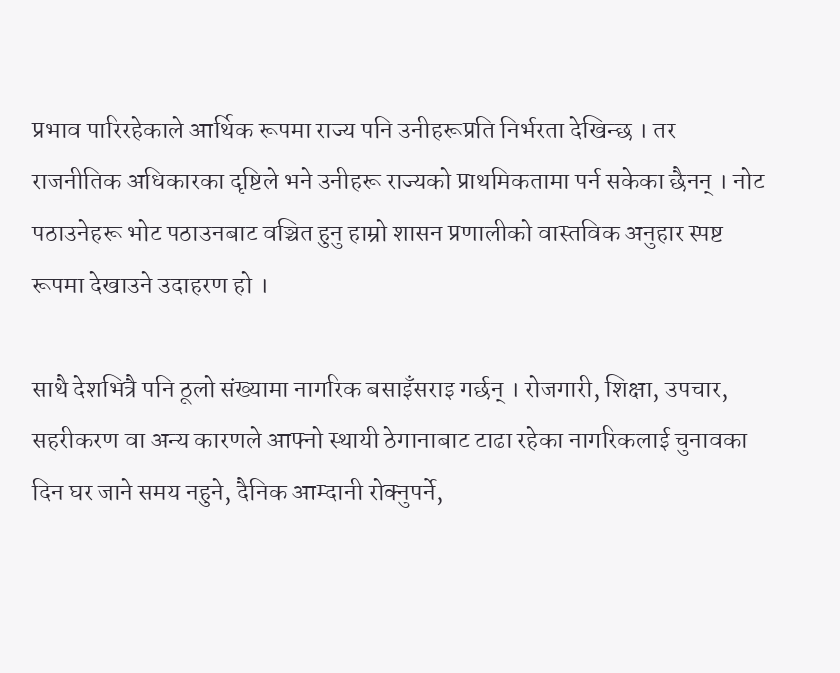प्रभाव पारिरहेकाले आर्थिक रूपमा राज्य पनि उनीहरूप्रति निर्भरता देखिन्छ । तर राजनीतिक अधिकारका दृष्टिले भने उनीहरू राज्यको प्राथमिकतामा पर्न सकेका छैनन् । नोट पठाउनेहरू भोट पठाउनबाट वञ्चित हुनु हाम्रो शासन प्रणालीको वास्तविक अनुहार स्पष्ट रूपमा देखाउने उदाहरण हो ।

साथै देशभित्रै पनि ठूलो संख्यामा नागरिक बसाइँसराइ गर्छन् । रोजगारी, शिक्षा, उपचार, सहरीकरण वा अन्य कारणले आफ्नो स्थायी ठेगानाबाट टाढा रहेका नागरिकलाई चुनावका दिन घर जाने समय नहुने, दैनिक आम्दानी रोक्नुपर्ने,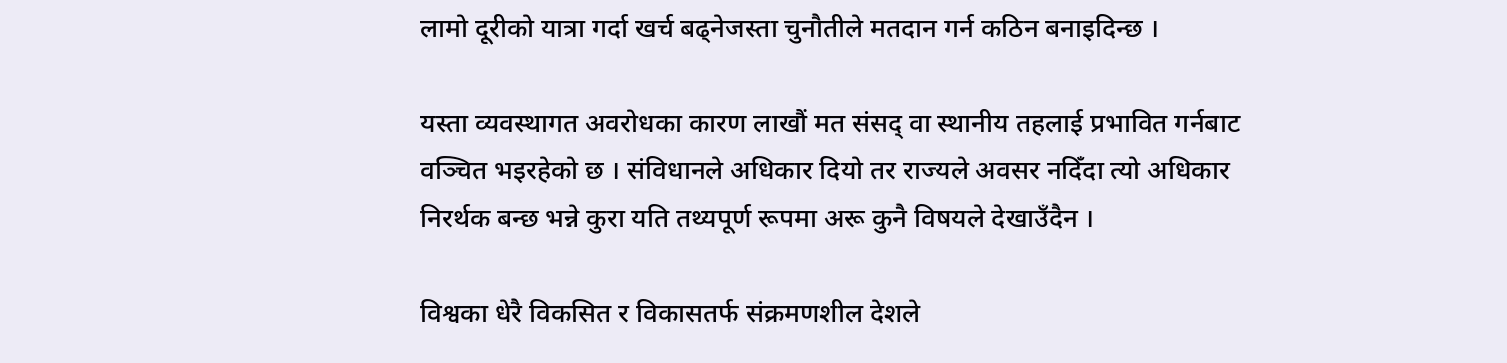लामो दूरीको यात्रा गर्दा खर्च बढ्नेजस्ता चुनौतीले मतदान गर्न कठिन बनाइदिन्छ ।

यस्ता व्यवस्थागत अवरोधका कारण लाखौं मत संसद् वा स्थानीय तहलाई प्रभावित गर्नबाट वञ्चित भइरहेको छ । संविधानले अधिकार दियो तर राज्यले अवसर नदिँदा त्यो अधिकार निरर्थक बन्छ भन्ने कुरा यति तथ्यपूर्ण रूपमा अरू कुनै विषयले देखाउँदैन ।

विश्वका धेरै विकसित र विकासतर्फ संक्रमणशील देशले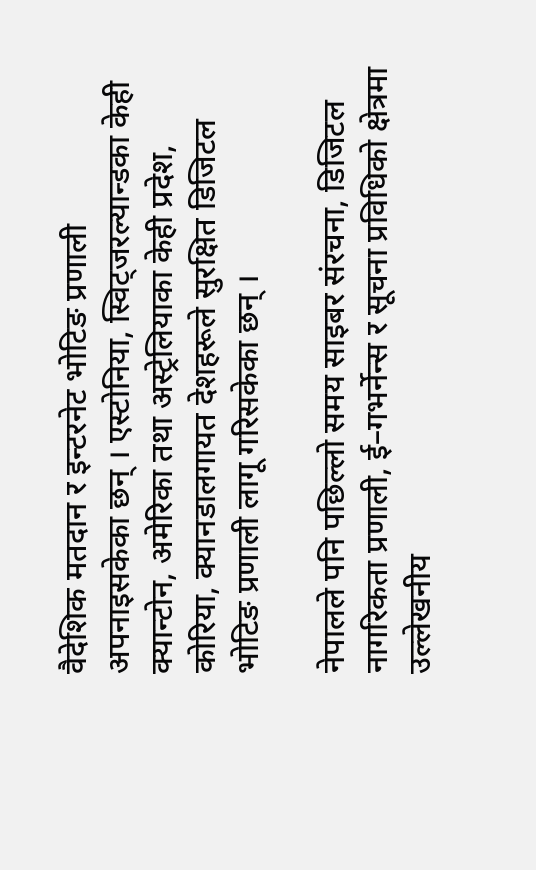वैदेशिक मतदान र इन्टरनेट भोटिङ प्रणाली अपनाइसकेका छन् । एस्टोनिया, स्विट्जरल्यान्डका केही क्यान्टोन, अमेरिका तथा अस्ट्रेलियाका केही प्रदेश, कोरिया, क्यानडालगायत देशहरूले सुरक्षित डिजिटल भोटिङ प्रणाली लागू गरिसकेका छन् ।

नेपालले पनि पछिल्लो समय साइबर संरचना, डिजिटल नागरिकता प्रणाली, ई–गभर्नेन्स र सूचना प्रविधिको क्षेत्रमा उल्लेखनीय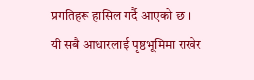प्रगतिहरू हासिल गर्दै आएको छ । यी सबै आधारलाई पृष्ठभूमिमा राखेर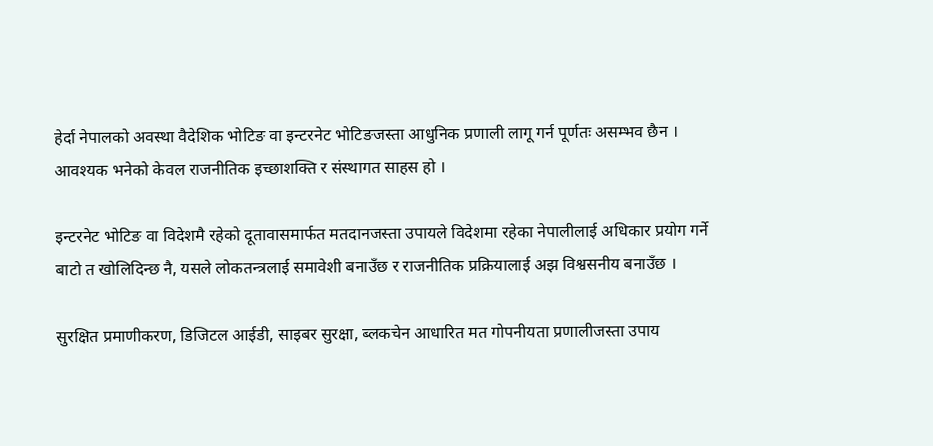हेर्दा नेपालको अवस्था वैदेशिक भोटिङ वा इन्टरनेट भोटिङजस्ता आधुनिक प्रणाली लागू गर्न पूर्णतः असम्भव छैन । आवश्यक भनेको केवल राजनीतिक इच्छाशक्ति र संस्थागत साहस हो ।

इन्टरनेट भोटिङ वा विदेशमै रहेको दूतावासमार्फत मतदानजस्ता उपायले विदेशमा रहेका नेपालीलाई अधिकार प्रयोग गर्ने बाटो त खोलिदिन्छ नै, यसले लोकतन्त्रलाई समावेशी बनाउँछ र राजनीतिक प्रक्रियालाई अझ विश्वसनीय बनाउँछ ।

सुरक्षित प्रमाणीकरण, डिजिटल आईडी, साइबर सुरक्षा, ब्लकचेन आधारित मत गोपनीयता प्रणालीजस्ता उपाय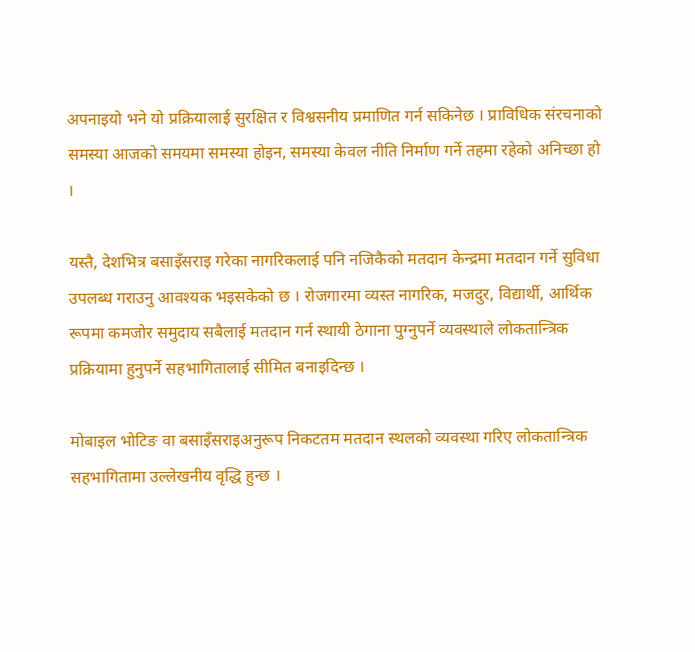अपनाइयो भने यो प्रक्रियालाई सुरक्षित र विश्वसनीय प्रमाणित गर्न सकिनेछ । प्राविधिक संरचनाको समस्या आजको समयमा समस्या होइन, समस्या केवल नीति निर्माण गर्ने तहमा रहेको अनिच्छा हो ।

यस्तै, देशभित्र बसाइँसराइ गरेका नागरिकलाई पनि नजिकैको मतदान केन्द्रमा मतदान गर्ने सुविधा उपलब्ध गराउनु आवश्यक भइसकेको छ । रोजगारमा व्यस्त नागरिक, मजदुर, विद्यार्थी, आर्थिक रूपमा कमजोर समुदाय सबैलाई मतदान गर्न स्थायी ठेगाना पुग्नुपर्ने व्यवस्थाले लोकतान्त्रिक प्रक्रियामा हुनुपर्ने सहभागितालाई सीमित बनाइदिन्छ ।

मोबाइल भोटिङ वा बसाइँसराइअनुरूप निकटतम मतदान स्थलको व्यवस्था गरिए लोकतान्त्रिक सहभागितामा उल्लेखनीय वृद्धि हुन्छ ।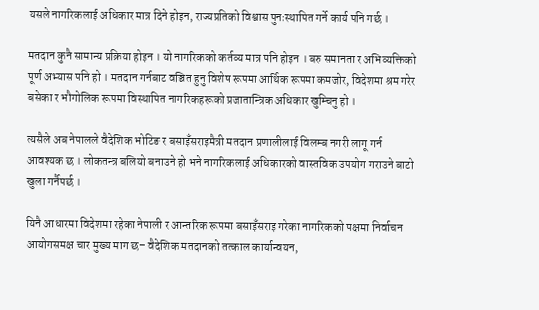यसले नागरिकलाई अधिकार मात्र दिने होइन, राज्यप्रतिको विश्वास पुनःस्थापित गर्ने कार्य पनि गर्छ ।

मतदान कुनै सामान्य प्रक्रिया होइन । यो नागरिकको कर्तव्य मात्र पनि होइन । बरु समानता र अभिव्यक्तिको पूर्ण अभ्यास पनि हो । मतदान गर्नबाट वञ्चित हुनु विशेष रूपमा आर्थिक रूपमा कमजोर, विदेशमा श्रम गरेर बसेका र भौगोलिक रूपमा विस्थापित नागरिकहरूको प्रजातान्त्रिक अधिकार खुम्चिनु हो ।

त्यसैले अब नेपालले वैदेशिक भोटिङ र बसाइँसराइमैत्री मतदान प्रणालीलाई विलम्ब नगरी लागू गर्न आवश्यक छ । लोकतन्त्र बलियो बनाउने हो भने नागरिकलाई अधिकारको वास्तविक उपयोग गराउने बाटो खुला गर्नैपर्छ ।

यिनै आधारमा विदेशमा रहेका नेपाली र आन्तरिक रूपमा बसाइँसराइ गरेका नागरिकको पक्षमा निर्वाचन आयोगसमक्ष चार मुख्य माग छ– वैदेशिक मतदानको तत्काल कार्यान्वयन,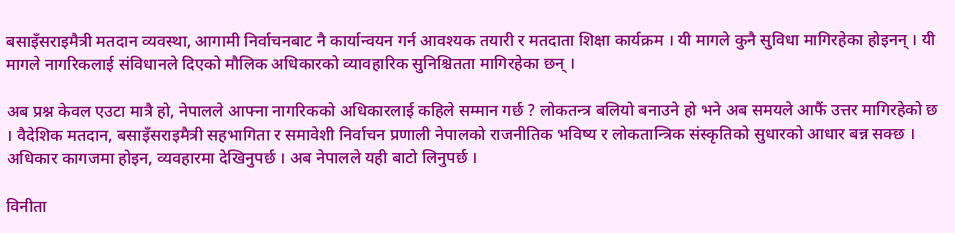बसाइँसराइमैत्री मतदान व्यवस्था, आगामी निर्वाचनबाट नै कार्यान्वयन गर्न आवश्यक तयारी र मतदाता शिक्षा कार्यक्रम । यी मागले कुनै सुविधा मागिरहेका होइनन् । यी मागले नागरिकलाई संविधानले दिएको मौलिक अधिकारको व्यावहारिक सुनिश्चितता मागिरहेका छन् ।

अब प्रश्न केवल एउटा मात्रै हो, नेपालले आफ्ना नागरिकको अधिकारलाई कहिले सम्मान गर्छ ? लोकतन्त्र बलियो बनाउने हो भने अब समयले आफैं उत्तर मागिरहेको छ । वैदेशिक मतदान, बसाइँसराइमैत्री सहभागिता र समावेशी निर्वाचन प्रणाली नेपालको राजनीतिक भविष्य र लोकतान्त्रिक संस्कृतिको सुधारको आधार बन्न सक्छ । अधिकार कागजमा होइन, व्यवहारमा देखिनुपर्छ । अब नेपालले यही बाटो लिनुपर्छ ।

विनीता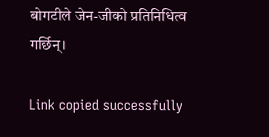बोगटीले जेन-जीको प्रतिनिधित्व गर्छिन्।

Link copied successfully